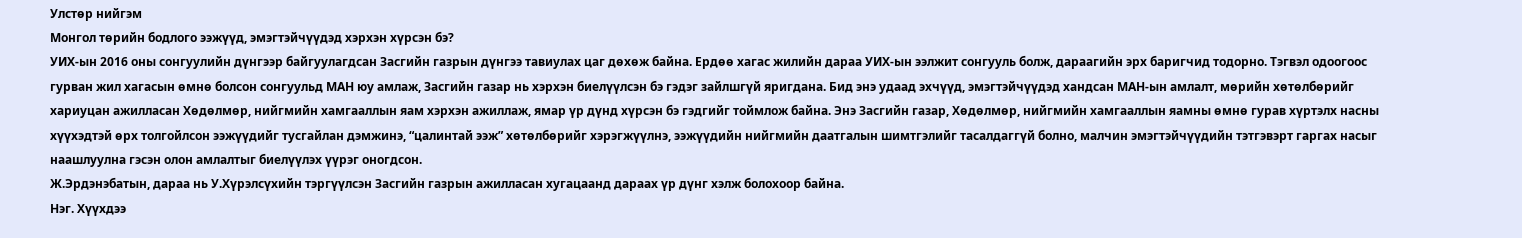Улстөр нийгэм
Монгол төрийн бодлого ээжүүд, эмэгтэйчүүдэд хэрхэн хүрсэн бэ?
УИХ-ын 2016 оны сонгуулийн дүнгээр байгуулагдсан Засгийн газрын дүнгээ тавиулах цаг дөхөж байна. Ердөө хагас жилийн дараа УИХ-ын ээлжит сонгууль болж, дараагийн эрх баригчид тодорно. Тэгвэл одоогоос гурван жил хагасын өмнө болсон сонгуульд МАН юу амлаж, Засгийн газар нь хэрхэн биелүүлсэн бэ гэдэг зайлшгүй яригдана. Бид энэ удаад эхчүүд, эмэгтэйчүүдэд хандсан МАН-ын амлалт, мөрийн хөтөлбөрийг хариуцан ажилласан Хөдөлмөр, нийгмийн хамгааллын яам хэрхэн ажиллаж, ямар үр дүнд хүрсэн бэ гэдгийг тоймлож байна. Энэ Засгийн газар, Хөдөлмөр, нийгмийн хамгааллын яамны өмнө гурав хүртэлх насны хүүхэдтэй өрх толгойлсон ээжүүдийг тусгайлан дэмжинэ, “цалинтай ээж” хөтөлбөрийг хэрэгжүүлнэ, ээжүүдийн нийгмийн даатгалын шимтгэлийг тасалдаггүй болно, малчин эмэгтэйчүүдийн тэтгэвэрт гаргах насыг наашлуулна гэсэн олон амлалтыг биелүүлэх үүрэг оногдсон.
Ж.Эрдэнэбатын, дараа нь У.Хүрэлсүхийн тэргүүлсэн Засгийн газрын ажилласан хугацаанд дараах үр дүнг хэлж болохоор байна.
Нэг. Хүүхдээ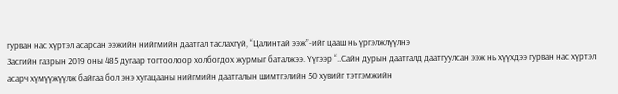гурван нас хүртэл асарсан ээжийн нийгмийн даатгал таслахгүй, “Цалинтай ээж”-ийг цааш нь үргэлжлүүлнэ
Засгийн газрын 2019 оны 485 дугаар тогтоолоор холбогдох журмыг баталжээ. Үүгээр “..Сайн дурын даатгалд даатгуулсан ээж нь хүүхдээ гурван нас хүртэл асарч хүмүүжүүлж байгаа бол энэ хугацааны нийгмийн даатгалын шимтгэлийн 50 хувийг тэтгэмжийн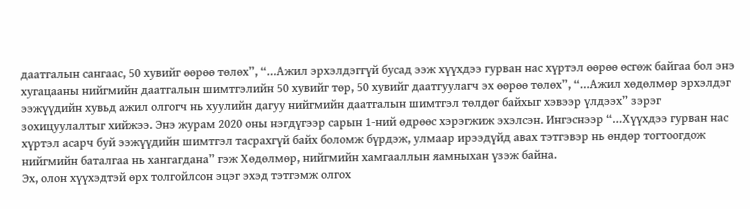даатгалын сангаас, 50 хувийг өөрөө төлөх”, “…Ажил эрхэлдэггүй бусад ээж хүүхдээ гурван нас хүртэл өөрөө өсгөж байгаа бол энэ хугацааны нийгмийн даатгалын шимтгэлийн 50 хувийг төр, 50 хувийг даатгуулагч эх өөрөө төлөх”, “…Ажил хөдөлмөр эрхэлдэг ээжүүдийн хувьд ажил олгогч нь хуулийн дагуу нийгмийн даатгалын шимтгэл төлдөг байхыг хэвээр үлдээх” зэрэг зохицуулалтыг хийжээ. Энэ журам 2020 оны нэгдүгээр сарын 1-ний өдрөөс хэрэгжиж эхэлсэн. Ингэснээр “…Хүүхдээ гурван нас хүртэл асарч буй ээжүүдийн шимтгэл тасрахгүй байх боломж бүрдэж, улмаар ирээдүйд авах тэтгэвэр нь өндөр тогтоогдож нийгмийн баталгаа нь хангагдана” гэж Хөдөлмөр, нийгмийн хамгааллын яамныхан үзэж байна.
Эх, олон хүүхэдтэй өрх толгойлсон эцэг эхэд тэтгэмж олгох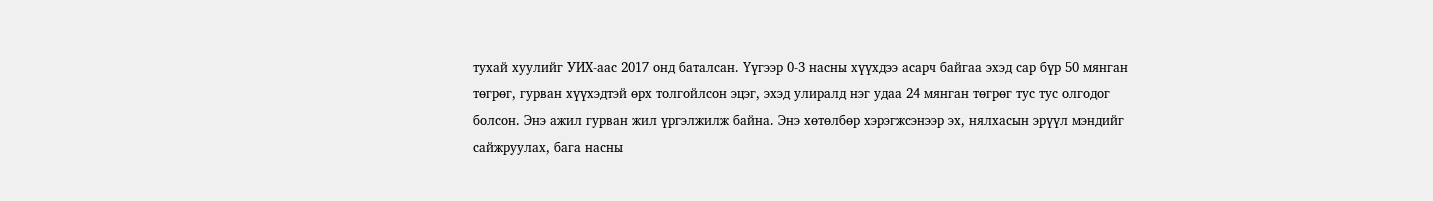тухай хуулийг УИХ-аас 2017 онд баталсан. Үүгээр 0-3 насны хүүхдээ асарч байгаа эхэд сар бүр 50 мянган төгрөг, гурван хүүхэдтэй өрх толгойлсон эцэг, эхэд улиралд нэг удаа 24 мянган төгрөг тус тус олгодог болсон. Энэ ажил гурван жил үргэлжилж байна. Энэ хөтөлбөр хэрэгжсэнээр эх, нялхасын эрүүл мэндийг сайжруулах, бага насны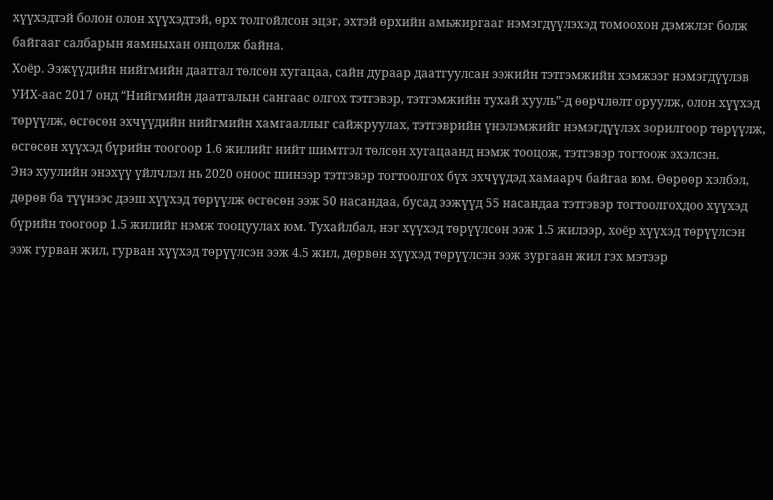хүүхэдтэй болон олон хүүхэдтэй, өрх толгойлсон эцэг, эхтэй өрхийн амьжиргааг нэмэгдүүлэхэд томоохон дэмжлэг болж байгааг салбарын яамныхан онцолж байна.
Хоёр. Ээжүүдийн нийгмийн даатгал төлсөн хугацаа, сайн дураар даатгуулсан ээжийн тэтгэмжийн хэмжээг нэмэгдүүлэв
УИХ-аас 2017 онд “Нийгмийн даатгалын сангаас олгох тэтгэвэр, тэтгэмжийн тухай хууль”-д өөрчлөлт оруулж, олон хүүхэд төрүүлж, өсгөсөн эхчүүдийн нийгмийн хамгааллыг сайжруулах, тэтгэврийн үнэлэмжийг нэмэгдүүлэх зорилгоор төрүүлж, өсгөсөн хүүхэд бүрийн тоогоор 1.6 жилийг нийт шимтгэл төлсөн хугацаанд нэмж тооцож, тэтгэвэр тогтоож эхэлсэн.
Энэ хуулийн энэхүү үйлчлэл нь 2020 оноос шинээр тэтгэвэр тогтоолгох бүх эхчүүдэд хамаарч байгаа юм. Өөрөөр хэлбэл, дөрөв ба түүнээс дээш хүүхэд төрүүлж өсгөсөн ээж 50 насандаа, бусад ээжүүд 55 насандаа тэтгэвэр тогтоолгохдоо хүүхэд бүрийн тоогоор 1.5 жилийг нэмж тооцуулах юм. Тухайлбал, нэг хүүхэд төрүүлсөн ээж 1.5 жилээр, хоёр хүүхэд төрүүлсэн ээж гурван жил, гурван хүүхэд төрүүлсэн ээж 4.5 жил, дөрвөн хүүхэд төрүүлсэн ээж зургаан жил гэх мэтээр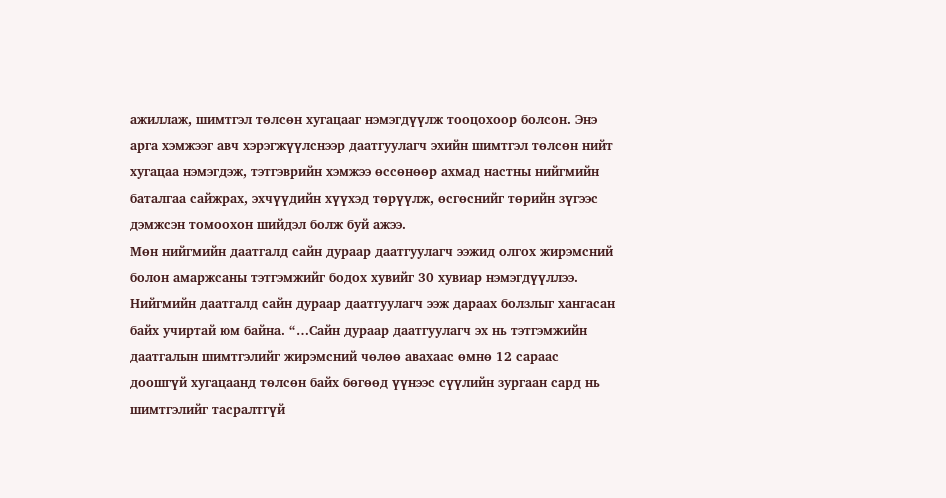ажиллаж, шимтгэл төлсөн хугацааг нэмэгдүүлж тооцохоор болсон. Энэ арга хэмжээг авч хэрэгжүүлснээр даатгуулагч эхийн шимтгэл төлсөн нийт хугацаа нэмэгдэж, тэтгэврийн хэмжээ өссөнөөр ахмад настны нийгмийн баталгаа сайжрах, эхчүүдийн хүүхэд төрүүлж, өсгөснийг төрийн зүгээс дэмжсэн томоохон шийдэл болж буй ажээ.
Мөн нийгмийн даатгалд сайн дураар даатгуулагч ээжид олгох жирэмсний болон амаржсаны тэтгэмжийг бодох хувийг 30 хувиар нэмэгдүүллээ. Нийгмийн даатгалд сайн дураар даатгуулагч ээж дараах болзлыг хангасан байх учиртай юм байна. “…Сайн дураар даатгуулагч эх нь тэтгэмжийн даатгалын шимтгэлийг жирэмсний чөлөө авахаас өмнө 12 сараас доошгүй хугацаанд төлсөн байх бөгөөд үүнээс сүүлийн зургаан сард нь шимтгэлийг тасралтгүй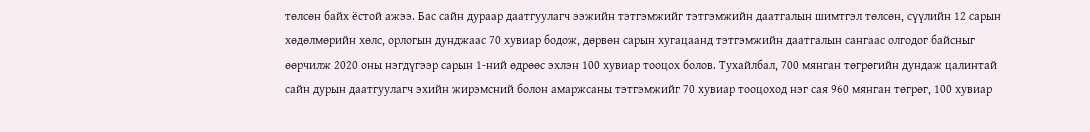төлсөн байх ёстой ажээ. Бас сайн дураар даатгуулагч ээжийн тэтгэмжийг тэтгэмжийн даатгалын шимтгэл төлсөн, сүүлийн 12 сарын хөдөлмөрийн хөлс, орлогын дунджаас 70 хувиар бодож, дөрвөн сарын хугацаанд тэтгэмжийн даатгалын сангаас олгодог байсныг өөрчилж 2020 оны нэгдүгээр сарын 1-ний өдрөөс эхлэн 100 хувиар тооцох болов. Тухайлбал, 700 мянган төгрөгийн дундаж цалинтай сайн дурын даатгуулагч эхийн жирэмсний болон амаржсаны тэтгэмжийг 70 хувиар тооцоход нэг сая 960 мянган төгрөг, 100 хувиар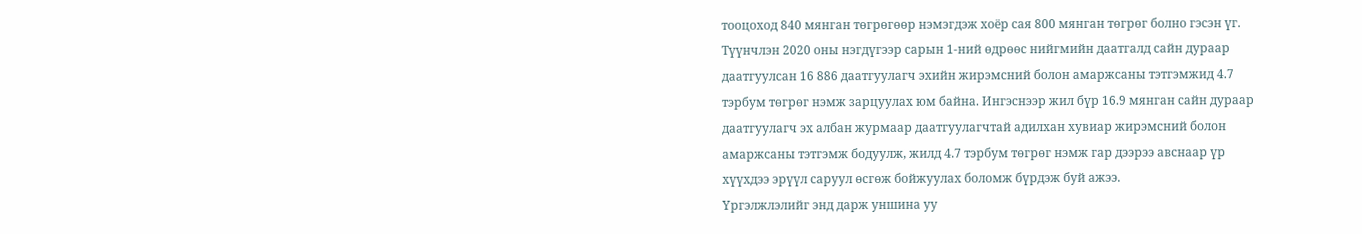тооцоход 840 мянган төгрөгөөр нэмэгдэж хоёр сая 800 мянган төгрөг болно гэсэн үг. Түүнчлэн 2020 оны нэгдүгээр сарын 1-ний өдрөөс нийгмийн даатгалд сайн дураар даатгуулсан 16 886 даатгуулагч эхийн жирэмсний болон амаржсаны тэтгэмжид 4.7 тэрбум төгрөг нэмж зарцуулах юм байна. Ингэснээр жил бүр 16.9 мянган сайн дураар даатгуулагч эх албан журмаар даатгуулагчтай адилхан хувиар жирэмсний болон амаржсаны тэтгэмж бодуулж, жилд 4.7 тэрбум төгрөг нэмж гар дээрээ авснаар үр хүүхдээ эрүүл саруул өсгөж бойжуулах боломж бүрдэж буй ажээ.
Үргэлжлэлийг энд дарж уншина уу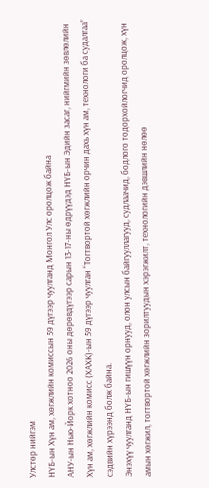Улстөр нийгэм
НҮБ-ын Хүн ам, хөгжлийн комиссын 59 дүгээр чуулганд Монгол Улс оролцож байна
АНУ-ын Нью-Йорк хотноо 2026 оны дөрөвдүгээр сарын 13-17-ны өдрүүдэд НҮБ-ын Эдийн засаг, нийгмийн зөвлөлийн Хүн ам, хөгжлийн комисс (ХАХК)-ын 59 дүгээр чуулган “Тогтвортой хөгжлийн орчин дахь хүн ам, технологи ба судалгаа” сэдвийн хүрээнд болж байна.
Энэхүү чуулганд НҮБ-ын гишүүн орнууд, олон улсын байгууллагууд, судлаачид, бодлого тодорхойлогчид оролцож, хүн амын хөгжил, тогтвортой хөгжлийн зорилтуудын хэрэгжилт, технологийн дэвшлийн нөлөө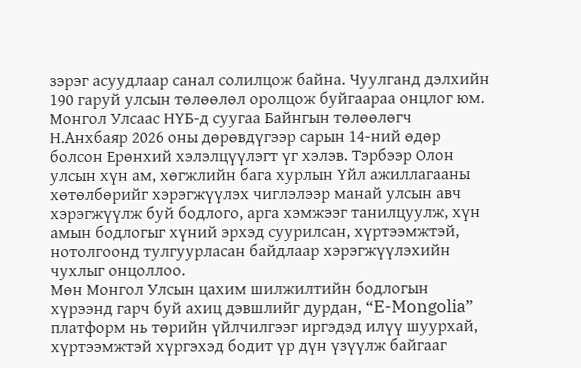зэрэг асуудлаар санал солилцож байна. Чуулганд дэлхийн 190 гаруй улсын төлөөлөл оролцож буйгаараа онцлог юм.
Монгол Улсаас НҮБ-д суугаа Байнгын төлөөлөгч Н.Анхбаяр 2026 оны дөрөвдүгээр сарын 14-ний өдөр болсон Ерөнхий хэлэлцүүлэгт үг хэлэв. Тэрбээр Олон улсын хүн ам, хөгжлийн бага хурлын Үйл ажиллагааны хөтөлбөрийг хэрэгжүүлэх чиглэлээр манай улсын авч хэрэгжүүлж буй бодлого, арга хэмжээг танилцуулж, хүн амын бодлогыг хүний эрхэд суурилсан, хүртээмжтэй, нотолгоонд тулгуурласан байдлаар хэрэгжүүлэхийн чухлыг онцоллоо.
Мөн Монгол Улсын цахим шилжилтийн бодлогын хүрээнд гарч буй ахиц дэвшлийг дурдан, “E-Mongolia” платформ нь төрийн үйлчилгээг иргэдэд илүү шуурхай, хүртээмжтэй хүргэхэд бодит үр дүн үзүүлж байгааг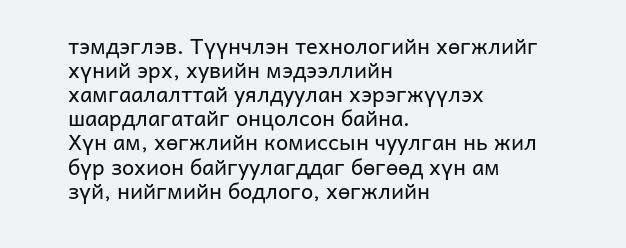тэмдэглэв. Түүнчлэн технологийн хөгжлийг хүний эрх, хувийн мэдээллийн хамгаалалттай уялдуулан хэрэгжүүлэх шаардлагатайг онцолсон байна.
Хүн ам, хөгжлийн комиссын чуулган нь жил бүр зохион байгуулагддаг бөгөөд хүн ам зүй, нийгмийн бодлого, хөгжлийн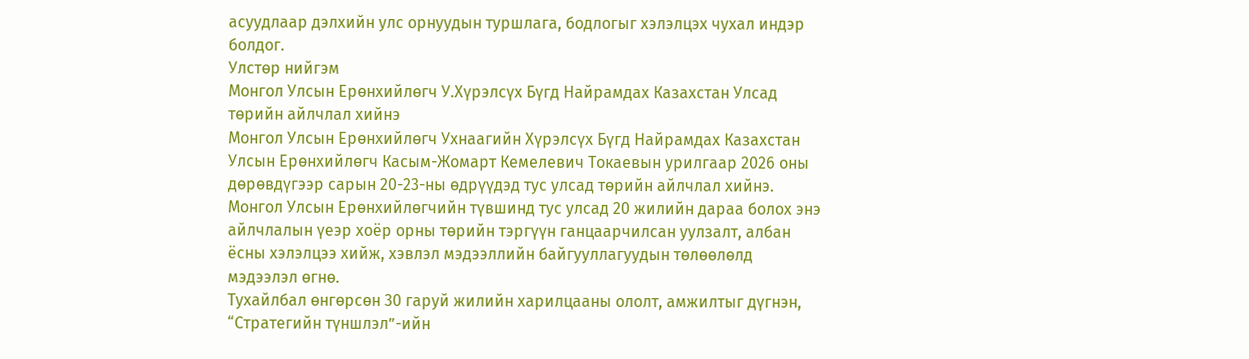асуудлаар дэлхийн улс орнуудын туршлага, бодлогыг хэлэлцэх чухал индэр болдог.
Улстөр нийгэм
Монгол Улсын Ерөнхийлөгч У.Хүрэлсүх Бүгд Найрамдах Казахстан Улсад төрийн айлчлал хийнэ
Монгол Улсын Ерөнхийлөгч Ухнаагийн Хүрэлсүх Бүгд Найрамдах Казахстан Улсын Ерөнхийлөгч Касым-Жомарт Кемелевич Токаевын урилгаар 2026 оны дөрөвдүгээр сарын 20-23-ны өдрүүдэд тус улсад төрийн айлчлал хийнэ.
Монгол Улсын Ерөнхийлөгчийн түвшинд тус улсад 20 жилийн дараа болох энэ айлчлалын үеэр хоёр орны төрийн тэргүүн ганцаарчилсан уулзалт, албан ёсны хэлэлцээ хийж, хэвлэл мэдээллийн байгууллагуудын төлөөлөлд мэдээлэл өгнө.
Тухайлбал өнгөрсөн 30 гаруй жилийн харилцааны ололт, амжилтыг дүгнэн, “Стратегийн түншлэл”-ийн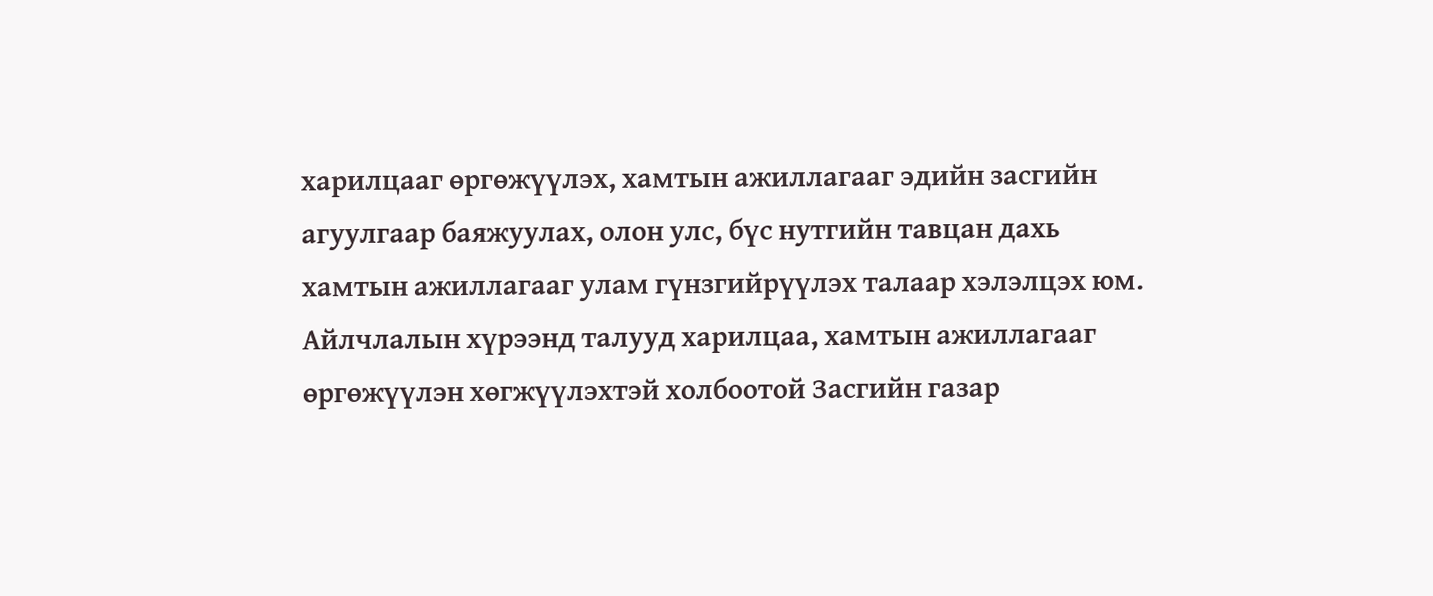харилцааг өргөжүүлэх, хамтын ажиллагааг эдийн засгийн агуулгаар баяжуулах, олон улс, бүс нутгийн тавцан дахь хамтын ажиллагааг улам гүнзгийрүүлэх талаар хэлэлцэх юм.
Айлчлалын хүрээнд талууд харилцаа, хамтын ажиллагааг өргөжүүлэн хөгжүүлэхтэй холбоотой Засгийн газар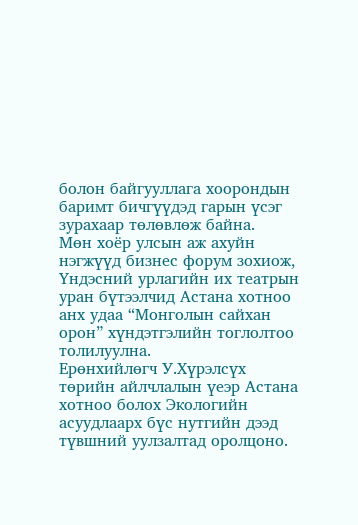болон байгууллага хоорондын баримт бичгүүдэд гарын үсэг зурахаар төлөвлөж байна.
Мөн хоёр улсын аж ахуйн нэгжүүд бизнес форум зохиож, Үндэсний урлагийн их театрын уран бүтээлчид Астана хотноо анх удаа “Монголын сайхан орон” хүндэтгэлийн тоглолтоо толилуулна.
Ерөнхийлөгч У.Хүрэлсүх төрийн айлчлалын үеэр Астана хотноо болох Экологийн асуудлаарх бүс нутгийн дээд түвшний уулзалтад оролцоно.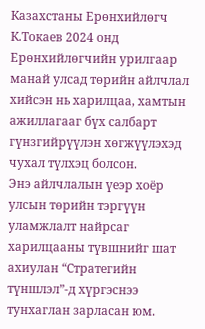Казахстаны Ерөнхийлөгч К.Токаев 2024 онд Ерөнхийлөгчийн урилгаар манай улсад төрийн айлчлал хийсэн нь харилцаа, хамтын ажиллагааг бүх салбарт гүнзгийрүүлэн хөгжүүлэхэд чухал түлхэц болсон.
Энэ айлчлалын үеэр хоёр улсын төрийн тэргүүн уламжлалт найрсаг харилцааны түвшнийг шат ахиулан “Стратегийн түншлэл”-д хүргэснээ тунхаглан зарласан юм.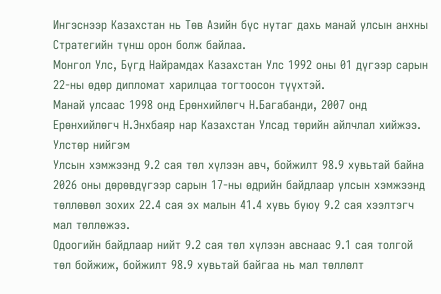Ингэснээр Казахстан нь Төв Азийн бүс нутаг дахь манай улсын анхны Стратегийн түнш орон болж байлаа.
Монгол Улс, Бүгд Найрамдах Казахстан Улс 1992 оны 01 дүгээр сарын 22-ны өдөр дипломат харилцаа тогтоосон түүхтэй.
Манай улсаас 1998 онд Ерөнхийлөгч Н.Багабанди, 2007 онд Ерөнхийлөгч Н.Энхбаяр нар Казахстан Улсад төрийн айлчлал хийжээ.
Улстөр нийгэм
Улсын хэмжээнд 9.2 сая төл хүлээн авч, бойжилт 98.9 хувьтай байна
2026 оны дөрөвдүгээр сарын 17-ны өдрийн байдлаар улсын хэмжээнд төллөвөл зохих 22.4 сая эх малын 41.4 хувь буюу 9.2 сая хээлтэгч мал төллөжээ.
Одоогийн байдлаар нийт 9.2 сая төл хүлээн авснаас 9.1 сая толгой төл бойжиж, бойжилт 98.9 хувьтай байгаа нь мал төллөлт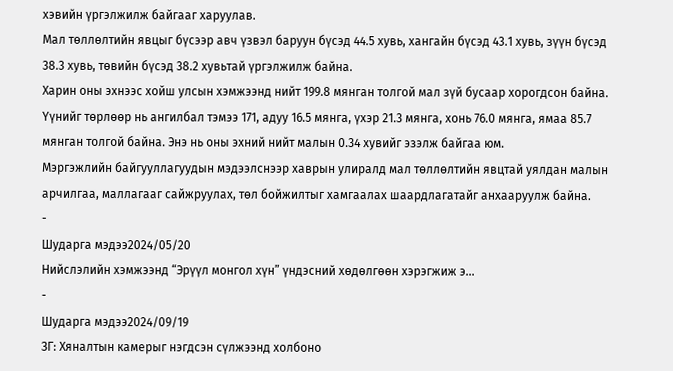хэвийн үргэлжилж байгааг харуулав.
Мал төллөлтийн явцыг бүсээр авч үзвэл баруун бүсэд 44.5 хувь, хангайн бүсэд 43.1 хувь, зүүн бүсэд 38.3 хувь, төвийн бүсэд 38.2 хувьтай үргэлжилж байна.
Харин оны эхнээс хойш улсын хэмжээнд нийт 199.8 мянган толгой мал зүй бусаар хорогдсон байна. Үүнийг төрлөөр нь ангилбал тэмээ 171, адуу 16.5 мянга, үхэр 21.3 мянга, хонь 76.0 мянга, ямаа 85.7 мянган толгой байна. Энэ нь оны эхний нийт малын 0.34 хувийг эзэлж байгаа юм.
Мэргэжлийн байгууллагуудын мэдээлснээр хаврын улиралд мал төллөлтийн явцтай уялдан малын арчилгаа, маллагааг сайжруулах, төл бойжилтыг хамгаалах шаардлагатайг анхааруулж байна.
-
Шударга мэдээ2024/05/20
Нийслэлийн хэмжээнд “Эрүүл монгол хүн” үндэсний хөдөлгөөн хэрэгжиж э...
-
Шударга мэдээ2024/09/19
ЗГ: Хяналтын камерыг нэгдсэн сүлжээнд холбоно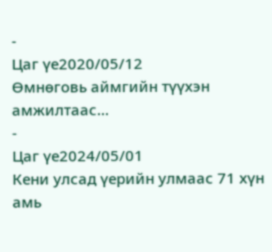-
Цаг үе2020/05/12
Өмнөговь аймгийн түүхэн амжилтаас...
-
Цаг үе2024/05/01
Кени улсад үерийн улмаас 71 хүн амь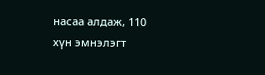насаа алдаж, 110 хүн эмнэлэгт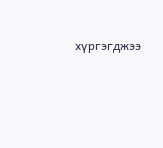хүргэгджээ